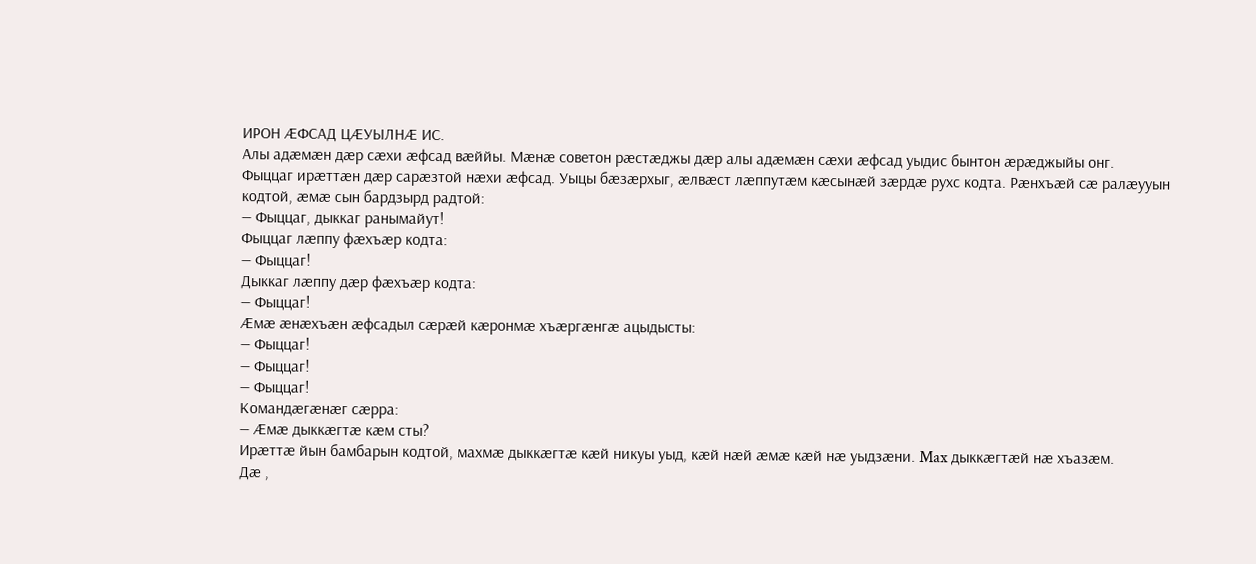ИРОН ӔФСАД ЦӔУЫЛНӔ ИС.
Алы адӕмӕн дӕр сӕхи ӕфсад вӕййы. Мӕнӕ советон рӕстӕджы дӕр алы адӕмӕн сӕхи ӕфсад уыдис бынтон ӕрӕджыйы онг.
Фыццаг ирӕттӕн дӕр сарӕзтой нӕхи ӕфсад. Уыцы бӕзӕрхыг, ӕлвӕст лӕппутӕм кӕсынӕй зӕрдӕ рухс кодта. Рӕнхъӕй сӕ ралӕууын кодтой, ӕмӕ сын бардзырд радтой:
— Фыццаг, дыккаг ранымайут!
Фыццаг лӕппу фӕхъӕр кодта:
— Фыццаг!
Дыккаг лӕппу дӕр фӕхъӕр кодта:
— Фыццаг!
Ӕмӕ ӕнӕхъӕн ӕфсадыл сӕрӕй кӕронмӕ хъӕргӕнгӕ ацыдысты:
— Фыццаг!
— Фыццаг!
— Фыццаг!
Командӕгӕнӕг сӕрра:
— Ӕмӕ дыккӕгтӕ кӕм сты?
Ирӕттӕ йын бамбарын кодтой, махмӕ дыккӕгтӕ кӕй никуы уыд, кӕй нӕй ӕмӕ кӕй нӕ уыдзӕни. Max дыккӕгтӕй нӕ хъазӕм.
Дӕ ,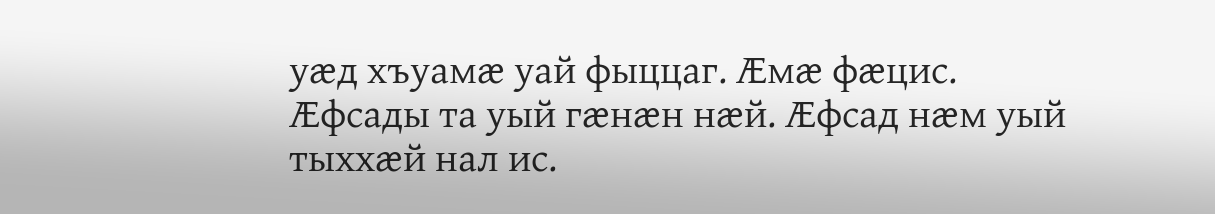уӕд хъуамӕ уай фыццаг. Ӕмӕ фӕцис.
Ӕфсады та уый гӕнӕн нӕй. Ӕфсад нӕм уый тыххӕй нал ис.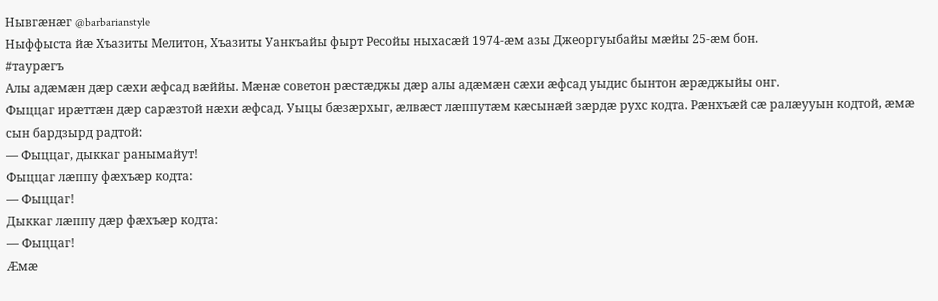Нывгӕнӕг @barbarianstyle
Ныффыста йӕ Хъазиты Мелитон, Хъазиты Уанкъайы фырт Ресойы ныхасӕй 1974-ӕм азы Джеоргуыбайы мӕйы 25-ӕм бон.
#таурӕгъ
Алы адӕмӕн дӕр сӕхи ӕфсад вӕййы. Мӕнӕ советон рӕстӕджы дӕр алы адӕмӕн сӕхи ӕфсад уыдис бынтон ӕрӕджыйы онг.
Фыццаг ирӕттӕн дӕр сарӕзтой нӕхи ӕфсад. Уыцы бӕзӕрхыг, ӕлвӕст лӕппутӕм кӕсынӕй зӕрдӕ рухс кодта. Рӕнхъӕй сӕ ралӕууын кодтой, ӕмӕ сын бардзырд радтой:
— Фыццаг, дыккаг ранымайут!
Фыццаг лӕппу фӕхъӕр кодта:
— Фыццаг!
Дыккаг лӕппу дӕр фӕхъӕр кодта:
— Фыццаг!
Ӕмӕ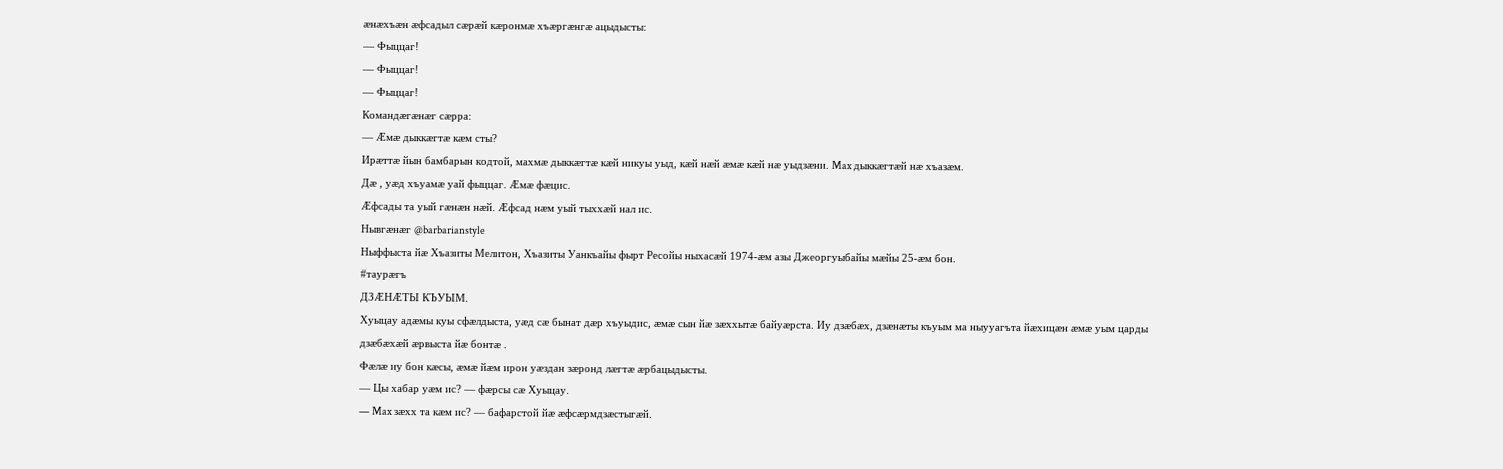ӕнӕхъӕн ӕфсадыл сӕрӕй кӕронмӕ хъӕргӕнгӕ ацыдысты:
— Фыццаг!
— Фыццаг!
— Фыццаг!
Командӕгӕнӕг сӕрра:
— Ӕмӕ дыккӕгтӕ кӕм сты?
Ирӕттӕ йын бамбарын кодтой, махмӕ дыккӕгтӕ кӕй никуы уыд, кӕй нӕй ӕмӕ кӕй нӕ уыдзӕни. Max дыккӕгтӕй нӕ хъазӕм.
Дӕ , уӕд хъуамӕ уай фыццаг. Ӕмӕ фӕцис.
Ӕфсады та уый гӕнӕн нӕй. Ӕфсад нӕм уый тыххӕй нал ис.
Нывгӕнӕг @barbarianstyle
Ныффыста йӕ Хъазиты Мелитон, Хъазиты Уанкъайы фырт Ресойы ныхасӕй 1974-ӕм азы Джеоргуыбайы мӕйы 25-ӕм бон.
#таурӕгъ
ДЗӔНӔТЫ КЪУЫМ.
Хуыцау адӕмы куы сфӕлдыста, уӕд сӕ бынат дӕр хъуыдис, ӕмӕ сын йӕ зӕххытӕ байуӕрста. Иу дзӕбӕх, дзӕнӕты къуым ма ныууагъта йӕхицӕн ӕмӕ уым царды дзӕбӕхӕй ӕрвыста йӕ бонтӕ .
Фӕлӕ иу бон кӕсы, ӕмӕ йӕм ирон уӕздан зӕронд лӕгтӕ ӕрбацыдысты.
— Цы хабар уӕм ис? — фӕрсы сӕ Хуыцау.
— Max зӕхх та кӕм ис? — бафарстой йӕ ӕфсӕрмдзӕстыгӕй.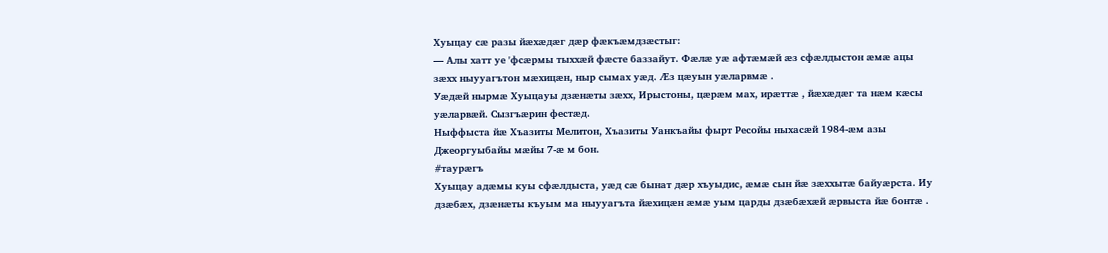Хуыцау сӕ разы йӕхӕдӕг дӕр фӕкъӕмдзӕстыг:
— Алы хатт уе 'фсӕрмы тыххӕй фӕсте баззайут. Фӕлӕ уӕ афтӕмӕй ӕз сфӕлдыстон ӕмӕ ацы зӕхх ныууагътон мӕхицӕн, ныр сымах уӕд. Ӕз цӕуын уӕларвмӕ .
Уӕдӕй нырмӕ Хуыцауы дзӕнӕты зӕхх, Ирыстоны, цӕрӕм мах, ирӕттӕ , йӕхӕдӕг та нӕм кӕсы уӕларвӕй. Сызгъӕрин фестӕд.
Ныффыста йӕ Хъазиты Мелитон, Хъазиты Уанкъайы фырт Ресойы ныхасӕй 1984-ӕм азы Джеоргуыбайы мӕйы 7-ӕ м бон.
#таурӕгъ
Хуыцау адӕмы куы сфӕлдыста, уӕд сӕ бынат дӕр хъуыдис, ӕмӕ сын йӕ зӕххытӕ байуӕрста. Иу дзӕбӕх, дзӕнӕты къуым ма ныууагъта йӕхицӕн ӕмӕ уым царды дзӕбӕхӕй ӕрвыста йӕ бонтӕ .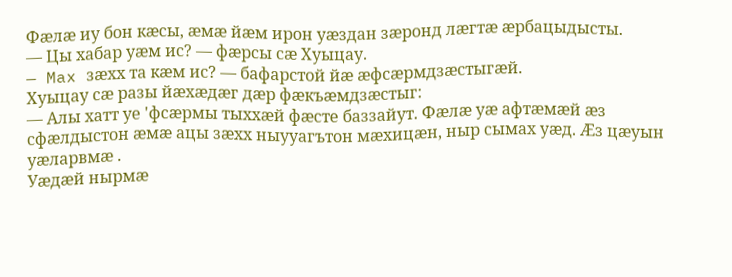Фӕлӕ иу бон кӕсы, ӕмӕ йӕм ирон уӕздан зӕронд лӕгтӕ ӕрбацыдысты.
— Цы хабар уӕм ис? — фӕрсы сӕ Хуыцау.
— Max зӕхх та кӕм ис? — бафарстой йӕ ӕфсӕрмдзӕстыгӕй.
Хуыцау сӕ разы йӕхӕдӕг дӕр фӕкъӕмдзӕстыг:
— Алы хатт уе 'фсӕрмы тыххӕй фӕсте баззайут. Фӕлӕ уӕ афтӕмӕй ӕз сфӕлдыстон ӕмӕ ацы зӕхх ныууагътон мӕхицӕн, ныр сымах уӕд. Ӕз цӕуын уӕларвмӕ .
Уӕдӕй нырмӕ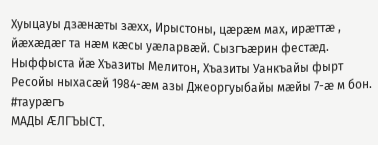Хуыцауы дзӕнӕты зӕхх, Ирыстоны, цӕрӕм мах, ирӕттӕ , йӕхӕдӕг та нӕм кӕсы уӕларвӕй. Сызгъӕрин фестӕд.
Ныффыста йӕ Хъазиты Мелитон, Хъазиты Уанкъайы фырт Ресойы ныхасӕй 1984-ӕм азы Джеоргуыбайы мӕйы 7-ӕ м бон.
#таурӕгъ
МАДЫ ÆЛГЪЫСТ.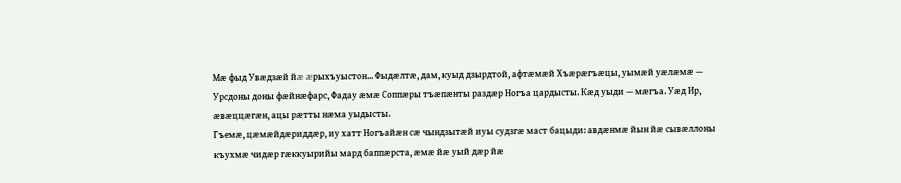Мæ фыд Увæдзæй йæ æрыхъуыстон... Фыдæлтæ, дам, куыд дзырдтой, афтæмæй Хъæрæгъæцы, уымæй уæлæмæ — Урсдоны доны фæйнæфарс, Фадау æмæ Соппæры тъæпæнты раздæр Ногъа цардысты. Кæд уыди — мæгъа. Уæд Ир, æвæццæгæн, ацы рæтты нæма уыдысты.
Гъемæ, цæмæйдæриддæр, иу хатт Ногъайæн сæ чындзытæй иуы судзгæ маст бацыди: авдæнмæ йын йæ сывæллоны къухмæ чидæр гæккуырийы мард баппæрста, æмæ йæ уый дæр йæ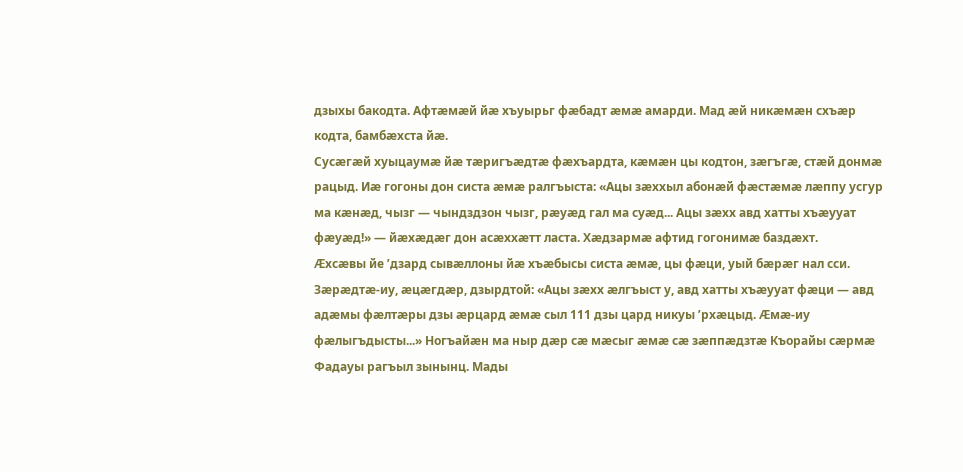дзыхы бакодта. Афтæмæй йæ хъуырьг фæбадт æмæ амарди. Мад æй никæмæн схъæр кодта, бамбæхста йæ.
Сусæгæй хуыцаумæ йæ тæригъæдтæ фæхъардта, кæмæн цы кодтон, зæгъгæ, стæй донмæ рацыд. Иæ гогоны дон систа æмæ ралгъыста: «Ацы зæххыл абонæй фæстæмæ лæппу усгур ма кæнæд, чызг — чындздзон чызг, рæуæд гал ма суæд... Ацы зæхх авд хатты хъæууат фæуæд!» — йæхæдæг дон асæххæтт ласта. Хæдзармæ афтид гогонимæ баздæхт.
Æхсæвы йе ’дзард сывæллоны йæ хъæбысы систа æмæ, цы фæци, уый бæрæг нал сси.
Зæрæдтæ-иу, æцæгдæр, дзырдтой: «Ацы зæхх æлгъыст у, авд хатты хъæууат фæци — авд адæмы фæлтæры дзы æрцард æмæ сыл 111 дзы цард никуы ’рхæцыд. Æмæ-иу фæлыгъдысты...» Ногъайæн ма ныр дæр сæ мæсыг æмæ сæ зæппæдзтæ Къорайы сæрмæ Фадауы рагъыл зынынц. Мады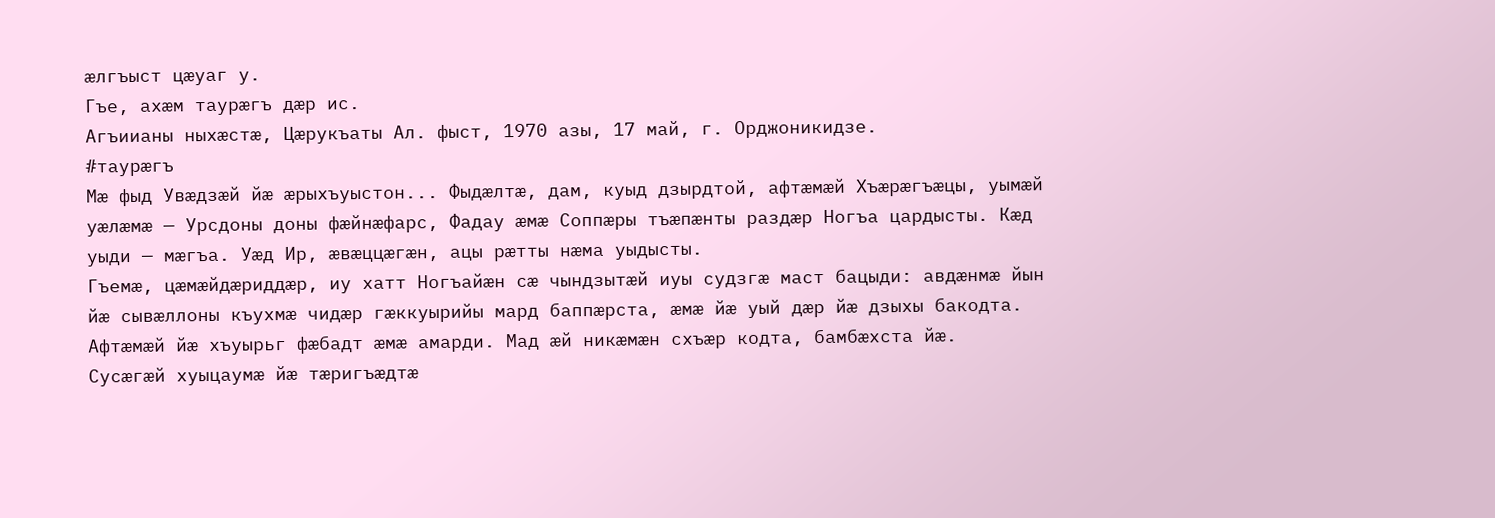æлгъыст цæуаг у.
Гъе, ахæм таурæгъ дæр ис.
Агъиианы ныхæстæ, Цæрукъаты Ал. фыст, 1970 азы, 17 май, г. Орджоникидзе.
#таурӕгъ
Мæ фыд Увæдзæй йæ æрыхъуыстон... Фыдæлтæ, дам, куыд дзырдтой, афтæмæй Хъæрæгъæцы, уымæй уæлæмæ — Урсдоны доны фæйнæфарс, Фадау æмæ Соппæры тъæпæнты раздæр Ногъа цардысты. Кæд уыди — мæгъа. Уæд Ир, æвæццæгæн, ацы рæтты нæма уыдысты.
Гъемæ, цæмæйдæриддæр, иу хатт Ногъайæн сæ чындзытæй иуы судзгæ маст бацыди: авдæнмæ йын йæ сывæллоны къухмæ чидæр гæккуырийы мард баппæрста, æмæ йæ уый дæр йæ дзыхы бакодта. Афтæмæй йæ хъуырьг фæбадт æмæ амарди. Мад æй никæмæн схъæр кодта, бамбæхста йæ.
Сусæгæй хуыцаумæ йæ тæригъæдтæ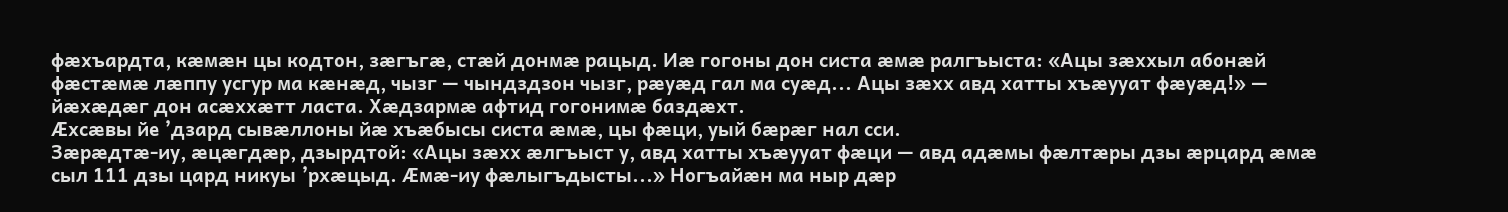фæхъардта, кæмæн цы кодтон, зæгъгæ, стæй донмæ рацыд. Иæ гогоны дон систа æмæ ралгъыста: «Ацы зæххыл абонæй фæстæмæ лæппу усгур ма кæнæд, чызг — чындздзон чызг, рæуæд гал ма суæд... Ацы зæхх авд хатты хъæууат фæуæд!» — йæхæдæг дон асæххæтт ласта. Хæдзармæ афтид гогонимæ баздæхт.
Æхсæвы йе ’дзард сывæллоны йæ хъæбысы систа æмæ, цы фæци, уый бæрæг нал сси.
Зæрæдтæ-иу, æцæгдæр, дзырдтой: «Ацы зæхх æлгъыст у, авд хатты хъæууат фæци — авд адæмы фæлтæры дзы æрцард æмæ сыл 111 дзы цард никуы ’рхæцыд. Æмæ-иу фæлыгъдысты...» Ногъайæн ма ныр дæр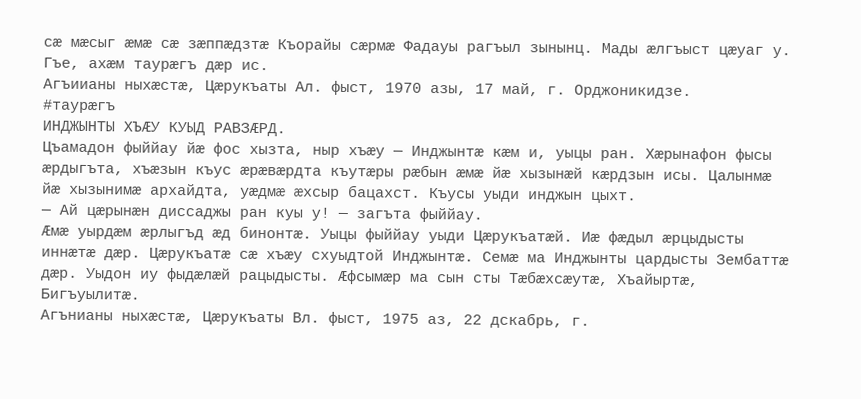сæ мæсыг æмæ сæ зæппæдзтæ Къорайы сæрмæ Фадауы рагъыл зынынц. Мады æлгъыст цæуаг у.
Гъе, ахæм таурæгъ дæр ис.
Агъиианы ныхæстæ, Цæрукъаты Ал. фыст, 1970 азы, 17 май, г. Орджоникидзе.
#таурӕгъ
ИНДЖЫНТЫ ХЪÆУ КУЫД РАВЗÆРД.
Цъамадон фыййау йæ фос хызта, ныр хъæу — Инджынтæ кæм и, уыцы ран. Хæрынафон фысы æрдыгъта, хъæзын къус æрæвæрдта къутæры рæбын æмæ йæ хызынæй кæрдзын исы. Цалынмæ йæ хызынимæ архайдта, уæдмæ æхсыр бацахст. Къусы уыди инджын цыхт.
— Ай цæрынæн диссаджы ран куы у! — загъта фыййау.
Æмæ уырдæм æрлыгъд æд бинонтæ. Уыцы фыййау уыди Цæрукъатæй. Иæ фæдыл æрцыдысты иннæтæ дæр. Цæрукъатæ сæ хъæу схуыдтой Инджынтæ. Семæ ма Инджынты цардысты Зембаттæ дæр. Уыдон иу фыдæлæй рацыдысты. Æфсымæр ма сын сты Тæбæхсæутæ, Хъайыртæ, Бигъуылитæ.
Агънианы ныхæстæ, Цæрукъаты Вл. фыст, 1975 аз, 22 дскабрь, г.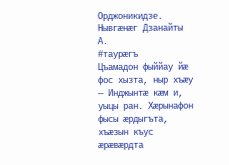Орджоникидзе.
Нывгӕнӕг Дзанайты А.
#таурӕгъ
Цъамадон фыййау йæ фос хызта, ныр хъæу — Инджынтæ кæм и, уыцы ран. Хæрынафон фысы æрдыгъта, хъæзын къус æрæвæрдта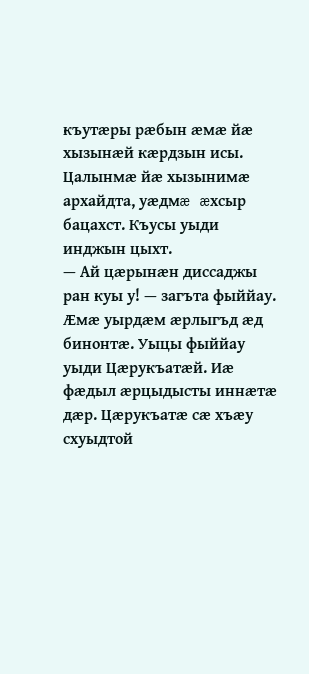къутæры рæбын æмæ йæ хызынæй кæрдзын исы. Цалынмæ йæ хызынимæ архайдта, уæдмæ æхсыр бацахст. Къусы уыди инджын цыхт.
— Ай цæрынæн диссаджы ран куы у! — загъта фыййау.
Æмæ уырдæм æрлыгъд æд бинонтæ. Уыцы фыййау уыди Цæрукъатæй. Иæ фæдыл æрцыдысты иннæтæ дæр. Цæрукъатæ сæ хъæу схуыдтой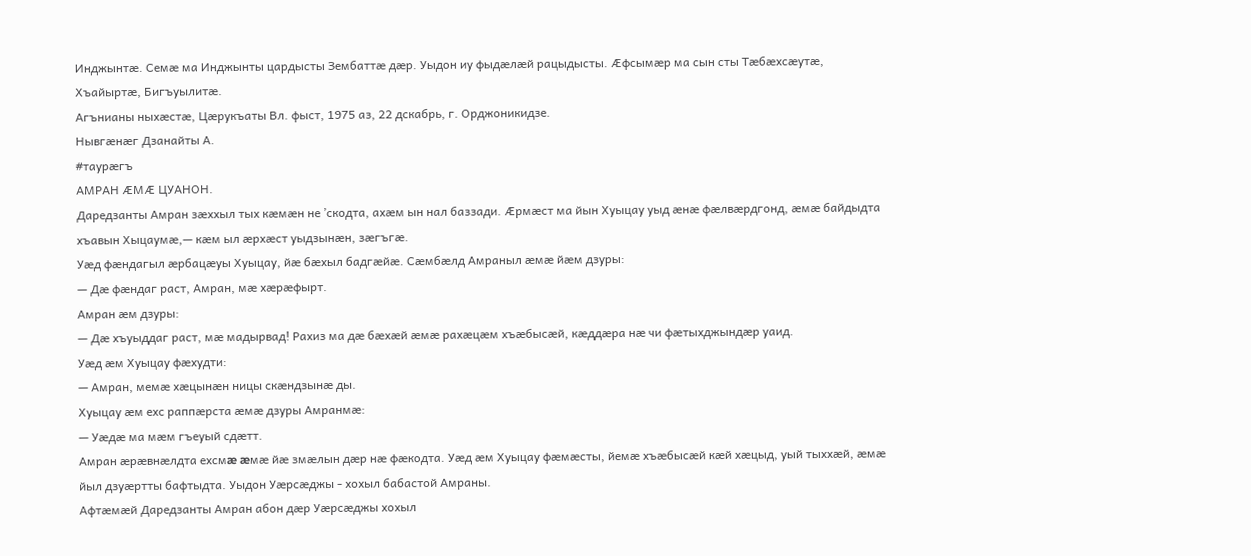Инджынтæ. Семæ ма Инджынты цардысты Зембаттæ дæр. Уыдон иу фыдæлæй рацыдысты. Æфсымæр ма сын сты Тæбæхсæутæ, Хъайыртæ, Бигъуылитæ.
Агънианы ныхæстæ, Цæрукъаты Вл. фыст, 1975 аз, 22 дскабрь, г. Орджоникидзе.
Нывгӕнӕг Дзанайты А.
#таурӕгъ
АМРАН ÆМÆ ЦУАНОН.
Даредзанты Амран зæххыл тых кæмæн не ’скодта, ахæм ын нал баззади. Æрмæст ма йын Хуыцау уыд æнæ фæлвæрдгонд, æмæ байдыдта хъавын Хыцаумæ,— кæм ыл æрхæст уыдзынæн, зæгъгæ.
Уæд фæндагыл æрбацæуы Хуыцау, йæ бæхыл бадгæйæ. Сæмбæлд Амраныл æмæ йæм дзуры:
— Дæ фæндаг раст, Амран, мæ хæрæфырт.
Амран æм дзуры:
— Дæ хъуыддаг раст, мæ мадырвад! Рахиз ма дæ бæхæй æмæ рахæцæм хъæбысæй, кæддæра нæ чи фæтыхджындæр уаид.
Уæд æм Хуыцау фæхудти:
— Амран, мемæ хæцынæн ницы скæндзынæ ды.
Хуыцау æм ехс раппæрста æмæ дзуры Амранмæ:
— Уæдæ ма мæм гъеуый сдæтт.
Амран æрæвнæлдта ехсмæ æмæ йæ змæлын дæр нæ фæкодта. Уæд æм Хуыцау фæмæсты, йемæ хъæбысæй кæй хæцыд, уый тыххæй, æмæ йыл дзуæртты бафтыдта. Уыдон Уæрсæджы - хохыл бабастой Амраны.
Афтæмæй Даредзанты Амран абон дæр Уæрсæджы хохыл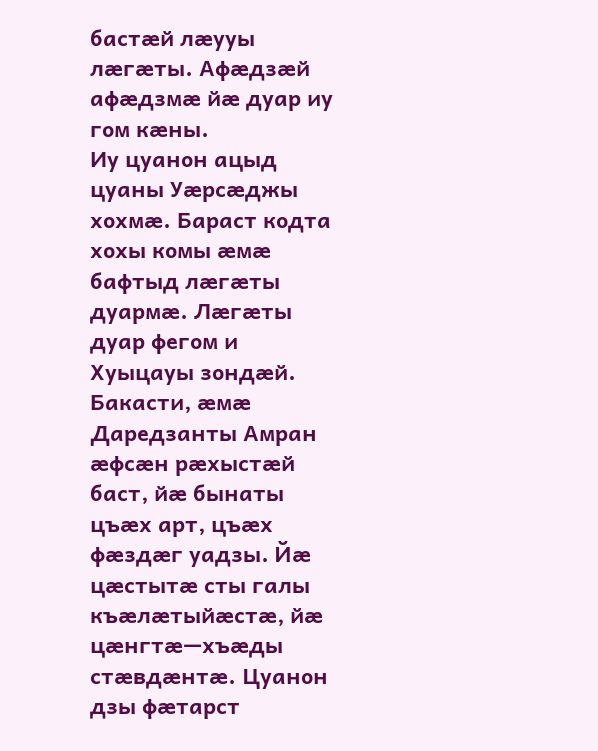бастæй лæууы лæгæты. Афæдзæй афæдзмæ йæ дуар иу гом кæны.
Иу цуанон ацыд цуаны Уæрсæджы хохмæ. Бараст кодта хохы комы æмæ бафтыд лæгæты дуармæ. Лæгæты дуар фегом и Хуыцауы зондæй.
Бакасти, æмæ Даредзанты Амран æфсæн рæхыстæй баст, йæ бынаты цъæх арт, цъæх фæздæг уадзы. Йӕ цæстытæ сты галы къæлæтыйæстæ, йæ цæнгтæ—хъæды стæвдæнтæ. Цуанон дзы фæтарст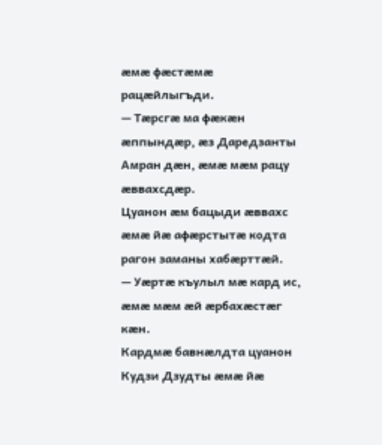æмæ фæстæмæ рацæйлыгъди.
— Тæрсгæ ма фæкæн æппындæр, æз Даредзанты Амран дæн, æмæ мæм рацу æввахсдæр.
Цуанон æм бацыди æввахс æмæ йæ афæрстытæ кодта рагон заманы хабæрттæй.
— Уæртæ къулыл мæ кард ис, æмæ мæм æй æрбахæстæг кæн.
Кардмæ бавнæлдта цуанон Кудзи Дзудты æмæ йæ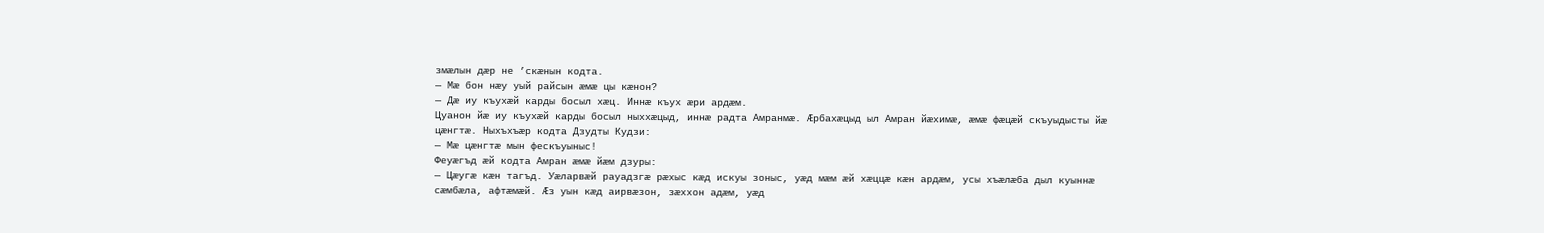змæлын дæр не ’скæнын кодта.
— Мæ бон нæу уый райсын æмæ цы кæнон?
— Дæ иу къухæй карды босыл хæц. Иннæ къух æри ардæм.
Цуанон йæ иу къухæй карды босыл ныххæцыд, иннæ радта Амранмæ. Æрбахæцыд ыл Амран йæхимæ, ӕмæ фæцæй скъуыдысты йæ цæнгтæ. Ныхъхъæр кодта Дзудты Кудзи:
— Мæ цæнгтæ мын фескъуыныс!
Феуæгъд æй кодта Амран æмæ йæм дзуры:
— Цæугæ кæн тагъд. Уæларвæй рауадзгæ рæхыс кæд искуы зоныс, уæд мæм æй хæццæ кæн ардæм, усы хъæлæба дыл куыннæ сæмбæла, афтæмæй. Æз уын кæд аирвæзон, зæххон адæм, уæд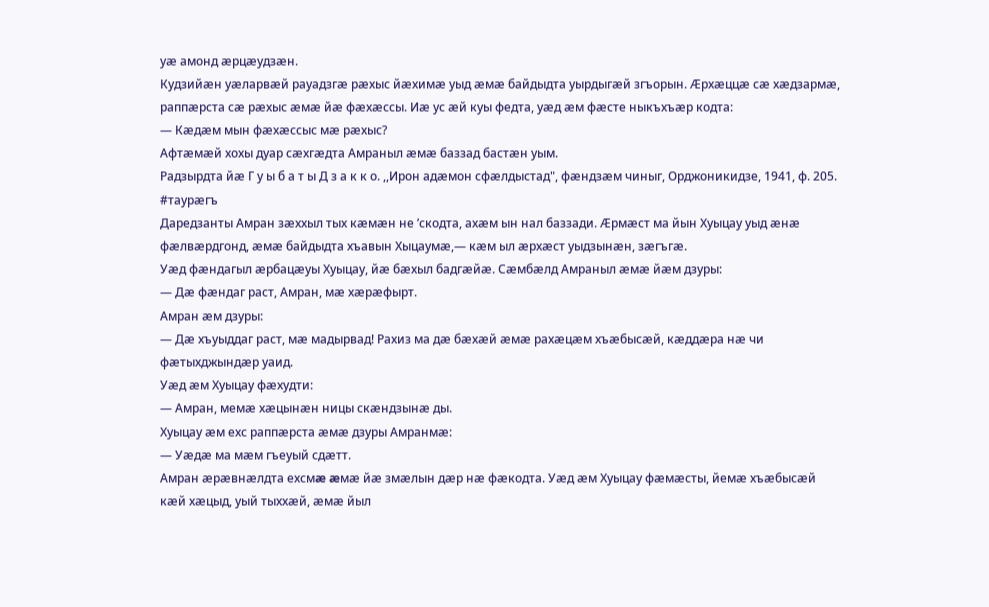уæ амонд æрцæудзæн.
Кудзийæн уæларвæй рауадзгæ рæхыс йæхимæ уыд æмæ байдыдта уырдыгæй згъорын. Æрхæццæ сæ хæдзармæ, раппæрста сæ рæхыс æмæ йæ фæхæссы. Иæ ус æй куы федта, уæд æм фæсте ныкъхъæр кодта:
— Кæдæм мын фæхæссыс мæ рæхыс?
Афтæмæй хохы дуар сæхгæдта Амраныл æмæ баззад бастæн уым.
Радзырдта йæ Г у ы б а т ы Д з а к к о. ,,Ирон адæмон сфæлдыстад", фæндзæм чиныг, Орджоникидзе, 1941, ф. 205.
#таурӕгъ
Даредзанты Амран зæххыл тых кæмæн не ’скодта, ахæм ын нал баззади. Æрмæст ма йын Хуыцау уыд æнæ фæлвæрдгонд, æмæ байдыдта хъавын Хыцаумæ,— кæм ыл æрхæст уыдзынæн, зæгъгæ.
Уæд фæндагыл æрбацæуы Хуыцау, йæ бæхыл бадгæйæ. Сæмбæлд Амраныл æмæ йæм дзуры:
— Дæ фæндаг раст, Амран, мæ хæрæфырт.
Амран æм дзуры:
— Дæ хъуыддаг раст, мæ мадырвад! Рахиз ма дæ бæхæй æмæ рахæцæм хъæбысæй, кæддæра нæ чи фæтыхджындæр уаид.
Уæд æм Хуыцау фæхудти:
— Амран, мемæ хæцынæн ницы скæндзынæ ды.
Хуыцау æм ехс раппæрста æмæ дзуры Амранмæ:
— Уæдæ ма мæм гъеуый сдæтт.
Амран æрæвнæлдта ехсмæ æмæ йæ змæлын дæр нæ фæкодта. Уæд æм Хуыцау фæмæсты, йемæ хъæбысæй кæй хæцыд, уый тыххæй, æмæ йыл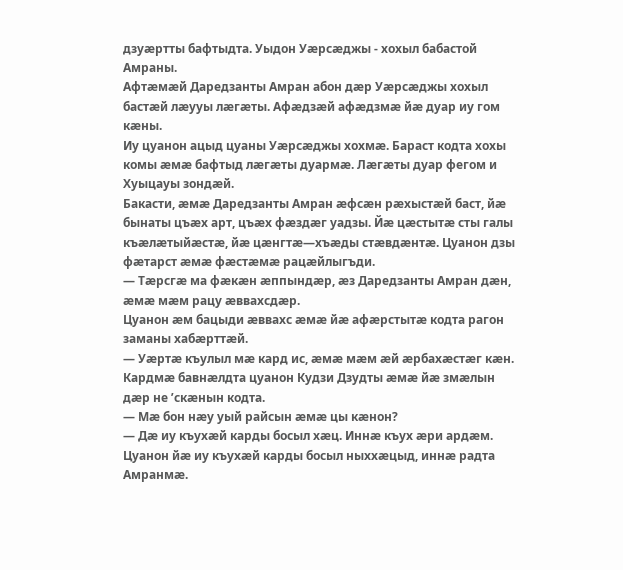дзуæртты бафтыдта. Уыдон Уæрсæджы - хохыл бабастой Амраны.
Афтæмæй Даредзанты Амран абон дæр Уæрсæджы хохыл бастæй лæууы лæгæты. Афæдзæй афæдзмæ йæ дуар иу гом кæны.
Иу цуанон ацыд цуаны Уæрсæджы хохмæ. Бараст кодта хохы комы æмæ бафтыд лæгæты дуармæ. Лæгæты дуар фегом и Хуыцауы зондæй.
Бакасти, æмæ Даредзанты Амран æфсæн рæхыстæй баст, йæ бынаты цъæх арт, цъæх фæздæг уадзы. Йӕ цæстытæ сты галы къæлæтыйæстæ, йæ цæнгтæ—хъæды стæвдæнтæ. Цуанон дзы фæтарст æмæ фæстæмæ рацæйлыгъди.
— Тæрсгæ ма фæкæн æппындæр, æз Даредзанты Амран дæн, æмæ мæм рацу æввахсдæр.
Цуанон æм бацыди æввахс æмæ йæ афæрстытæ кодта рагон заманы хабæрттæй.
— Уæртæ къулыл мæ кард ис, æмæ мæм æй æрбахæстæг кæн.
Кардмæ бавнæлдта цуанон Кудзи Дзудты æмæ йæ змæлын дæр не ’скæнын кодта.
— Мæ бон нæу уый райсын æмæ цы кæнон?
— Дæ иу къухæй карды босыл хæц. Иннæ къух æри ардæм.
Цуанон йæ иу къухæй карды босыл ныххæцыд, иннæ радта Амранмæ.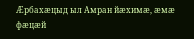Æрбахæцыд ыл Амран йæхимæ, ӕмæ фæцæй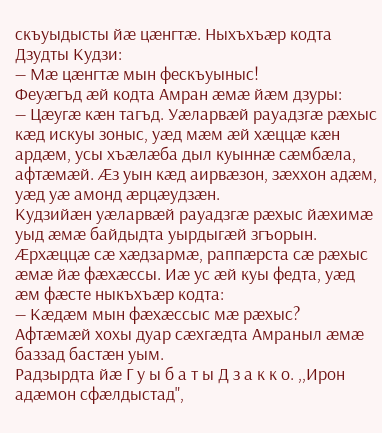скъуыдысты йæ цæнгтæ. Ныхъхъæр кодта Дзудты Кудзи:
— Мæ цæнгтæ мын фескъуыныс!
Феуæгъд æй кодта Амран æмæ йæм дзуры:
— Цæугæ кæн тагъд. Уæларвæй рауадзгæ рæхыс кæд искуы зоныс, уæд мæм æй хæццæ кæн ардæм, усы хъæлæба дыл куыннæ сæмбæла, афтæмæй. Æз уын кæд аирвæзон, зæххон адæм, уæд уæ амонд æрцæудзæн.
Кудзийæн уæларвæй рауадзгæ рæхыс йæхимæ уыд æмæ байдыдта уырдыгæй згъорын. Æрхæццæ сæ хæдзармæ, раппæрста сæ рæхыс æмæ йæ фæхæссы. Иæ ус æй куы федта, уæд æм фæсте ныкъхъæр кодта:
— Кæдæм мын фæхæссыс мæ рæхыс?
Афтæмæй хохы дуар сæхгæдта Амраныл æмæ баззад бастæн уым.
Радзырдта йæ Г у ы б а т ы Д з а к к о. ,,Ирон адæмон сфæлдыстад",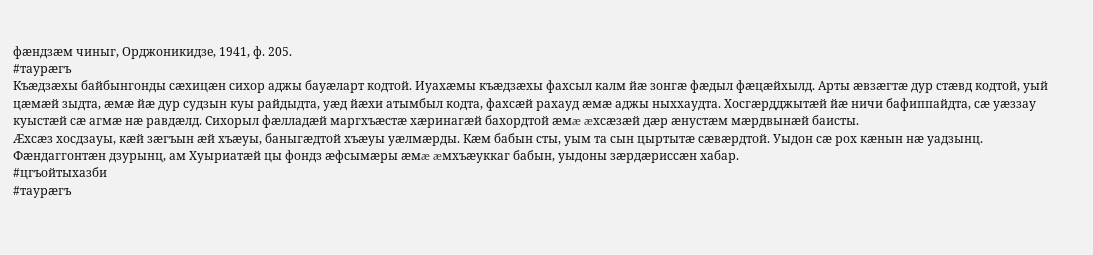фæндзæм чиныг, Орджоникидзе, 1941, ф. 205.
#таурӕгъ
Къæдзæхы байбынгонды сæхицæн сихор аджы бауæларт кодтой. Иуахæмы къæдзæхы фахсыл калм йæ зонгæ фæдыл фæцæйхылд. Арты æвзæгтæ дур стæвд кодтой, уый цæмæй зыдта, æмæ йæ дур судзын куы райдыдта, уæд йæхи атымбыл кодта, фахсæй рахауд æмæ аджы ныххаудта. Хосгæрдджытæй йæ ничи бафиппайдта, сæ уæззау куыстæй сæ агмæ нæ равдæлд. Сихорыл фæлладæй маргхъæстæ хæринагæй бахордтой æмæ æхсæзæй дæр æнустæм мæрдвынæй баисты.
Æхсæз хосдзауы, кæй зæгъын æй хъæуы, баныгæдтой хъæуы уæлмæрды. Кæм бабын сты, уым та сын цыртытæ сæвæрдтой. Уыдон сæ рох кæнын нæ уадзынц. Фæндаггонтæн дзурынц, ам Хуыриатæй цы фондз æфсымæры æмæ æмхъæуккаг бабын, уыдоны зæрдæриссæн хабар.
#цгъойтыхазби
#таурӕгъ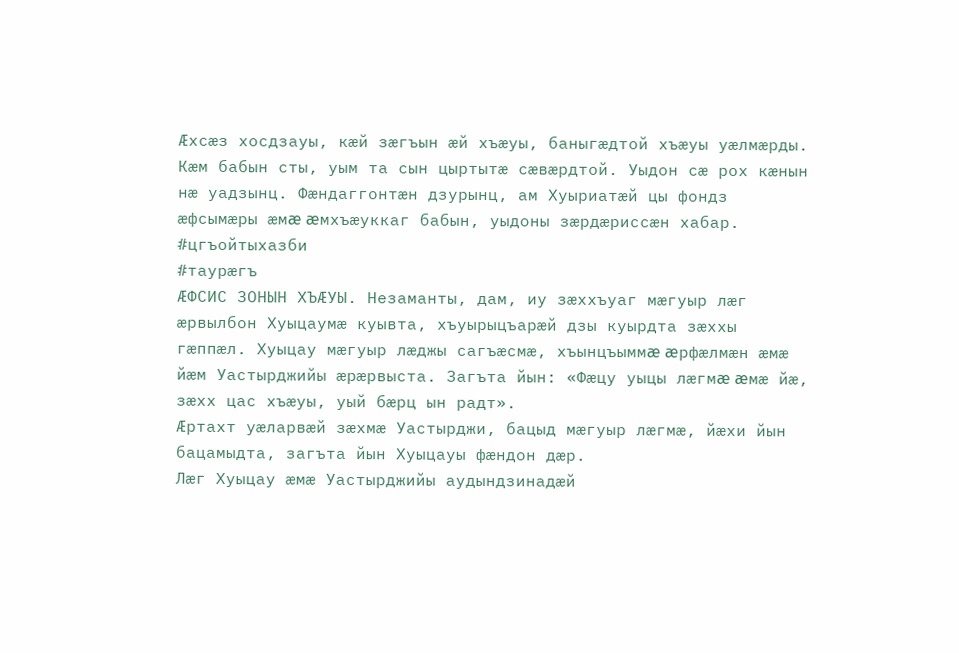Æхсæз хосдзауы, кæй зæгъын æй хъæуы, баныгæдтой хъæуы уæлмæрды. Кæм бабын сты, уым та сын цыртытæ сæвæрдтой. Уыдон сæ рох кæнын нæ уадзынц. Фæндаггонтæн дзурынц, ам Хуыриатæй цы фондз æфсымæры æмæ æмхъæуккаг бабын, уыдоны зæрдæриссæн хабар.
#цгъойтыхазби
#таурӕгъ
ÆФСИС ЗОНЫН ХЪÆУЫ. Незаманты, дам, иу зæххъуаг мæгуыр лæг æрвылбон Хуыцаумæ куывта, хъуырыцъарæй дзы куырдта зæххы гæппæл. Хуыцау мæгуыр лæджы сагъæсмæ, хъынцъыммæ æрфæлмæн æмæ йæм Уастырджийы æрæрвыста. Загъта йын: «Фæцу уыцы лæгмæ æмæ йæ, зæхх цас хъæуы, уый бæрц ын радт».
Æртахт уæларвæй зæхмæ Уастырджи, бацыд мæгуыр лæгмæ, йæхи йын бацамыдта, загъта йын Хуыцауы фæндон дæр.
Лæг Хуыцау æмæ Уастырджийы аудындзинадæй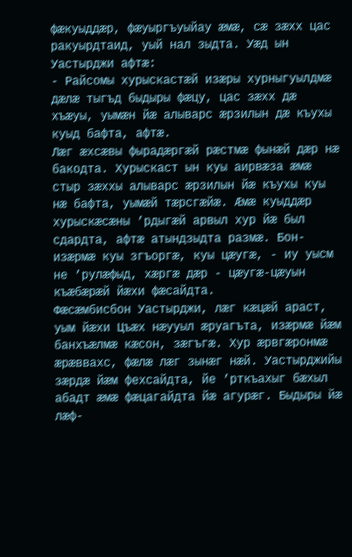фæкуыддæр, фæуыргъуыйау æмæ, сæ зæхх цас ракуырдтаид, уый нал зыдта. Уæд ын Уастырджи афтæ:
- Райсомы хурыскастæй изæры хурныгуылдмæ дæлæ тыгъд быдыры фæцу, цас зæхх дæ хъæуы, уымæн йæ алыварс æрзилын дæ къухы куыд бафта, афтæ.
Лæг æхсæвы фырадæргæй рæстмæ фынæй дæр нæ бакодта. Хурыскаст ын куы аирвæза æмæ стыр зæххы алыварс æрзилын йæ къухы куы нæ бафта, уымæй тæрсгæйæ. Æмæ куыддæр хурыскæсæны ’рдыгæй арвыл хур йæ был сдардта, афтæ атындзыдта размæ. Бон-изæрмæ куы згъоргæ, куы цæугæ, - иу уысм не ’рулæфыд, хæргæ дæр - цæугæ-цæуын къæбæрæй йæхи фæсайдта.
Фæсæмбисбон Уастырджи, лæг кæцæй араст, уым йæхи Цъæх нæууыл æруагъта, изæрмæ йæм банхъæлмæ кæсон, зæгъгæ. Хур æрвгæронмæ æрæввахс, фæлæ лæг зынæг нæй. Уастырджийы зæрдæ йæм фехсайдта, йе ’рткъахыг бæхыл абадт æмæ фæцагайдта йæ агурæг. Быдыры йæ лæф-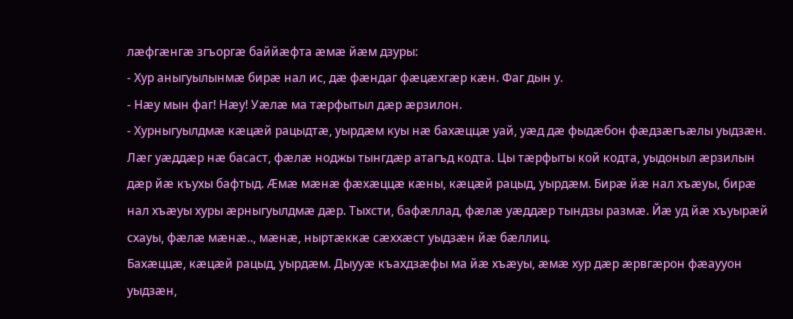лæфгæнгæ згъоргæ баййæфта æмæ йæм дзуры:
- Хур аныгуылынмæ бирæ нал ис, дæ фæндаг фæцæхгæр кæн. Фаг дын у.
- Нæу мын фаг! Нæу! Уæлæ ма тæрфытыл дæр æрзилон.
- Хурныгуылдмæ кæцæй рацыдтæ, уырдæм куы нæ бахæццæ уай, уæд дæ фыдæбон фæдзæгъæлы уыдзæн.
Лæг уæддæр нæ басаст, фæлæ ноджы тынгдæр атагъд кодта. Цы тæрфыты кой кодта, уыдоныл æрзилын дæр йæ къухы бафтыд. Æмæ мæнæ фæхæццæ кæны, кæцæй рацыд, уырдæм. Бирæ йæ нал хъæуы, бирæ нал хъæуы хуры æрныгуылдмæ дæр. Тыхсти, бафæллад, фæлæ уæддæр тындзы размæ. Йæ уд йæ хъуырæй схауы, фæлæ мæнæ.., мæнæ, ныртæккæ сæххæст уыдзæн йæ бæллиц.
Бахæццæ, кæцæй рацыд, уырдæм. Дыууæ къахдзæфы ма йæ хъæуы, æмæ хур дæр æрвгæрон фæаууон уыдзæн,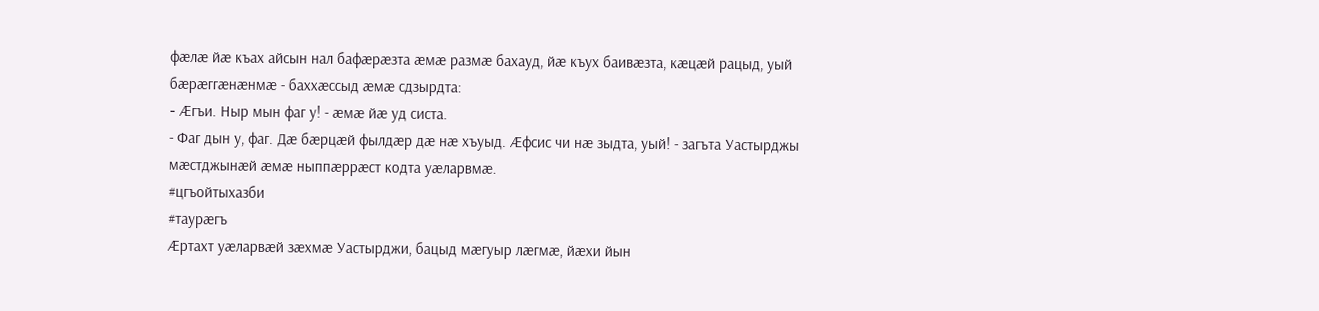фæлæ йæ къах айсын нал бафæрæзта æмæ размæ бахауд, йæ къух баивæзта, кæцæй рацыд, уый бæрæггæнæнмæ - баххæссыд æмæ сдзырдта:
- Æгъи. Ныр мын фаг у! - æмæ йæ уд систа.
- Фаг дын у, фаг. Дæ бæрцæй фылдæр дæ нæ хъуыд. Æфсис чи нæ зыдта, уый! - загъта Уастырджы мæстджынæй æмæ ныппæррæст кодта уæларвмæ.
#цгъойтыхазби
#таурӕгъ
Æртахт уæларвæй зæхмæ Уастырджи, бацыд мæгуыр лæгмæ, йæхи йын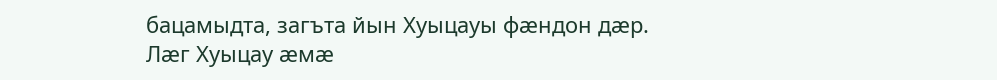бацамыдта, загъта йын Хуыцауы фæндон дæр.
Лæг Хуыцау æмæ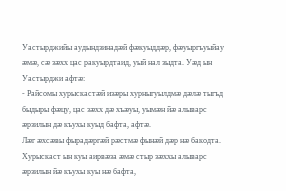Уастырджийы аудындзинадæй фæкуыддæр, фæуыргъуыйау æмæ, сæ зæхх цас ракуырдтаид, уый нал зыдта. Уæд ын Уастырджи афтæ:
- Райсомы хурыскастæй изæры хурныгуылдмæ дæлæ тыгъд быдыры фæцу, цас зæхх дæ хъæуы, уымæн йæ алыварс æрзилын дæ къухы куыд бафта, афтæ.
Лæг æхсæвы фырадæргæй рæстмæ фынæй дæр нæ бакодта. Хурыскаст ын куы аирвæза æмæ стыр зæххы алыварс æрзилын йæ къухы куы нæ бафта,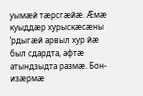уымæй тæрсгæйæ. Æмæ куыддæр хурыскæсæны ’рдыгæй арвыл хур йæ был сдардта, афтæ атындзыдта размæ. Бон-изæрмæ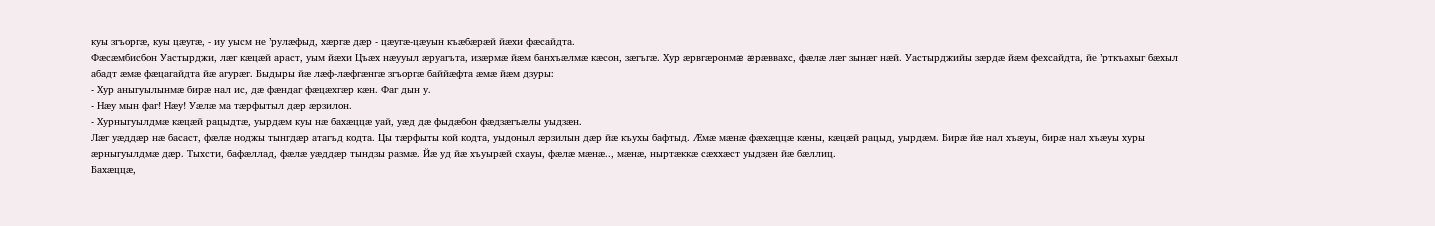куы згъоргæ, куы цæугæ, - иу уысм не ’рулæфыд, хæргæ дæр - цæугæ-цæуын къæбæрæй йæхи фæсайдта.
Фæсæмбисбон Уастырджи, лæг кæцæй араст, уым йæхи Цъæх нæууыл æруагъта, изæрмæ йæм банхъæлмæ кæсон, зæгъгæ. Хур æрвгæронмæ æрæввахс, фæлæ лæг зынæг нæй. Уастырджийы зæрдæ йæм фехсайдта, йе ’рткъахыг бæхыл абадт æмæ фæцагайдта йæ агурæг. Быдыры йæ лæф-лæфгæнгæ згъоргæ баййæфта æмæ йæм дзуры:
- Хур аныгуылынмæ бирæ нал ис, дæ фæндаг фæцæхгæр кæн. Фаг дын у.
- Нæу мын фаг! Нæу! Уæлæ ма тæрфытыл дæр æрзилон.
- Хурныгуылдмæ кæцæй рацыдтæ, уырдæм куы нæ бахæццæ уай, уæд дæ фыдæбон фæдзæгъæлы уыдзæн.
Лæг уæддæр нæ басаст, фæлæ ноджы тынгдæр атагъд кодта. Цы тæрфыты кой кодта, уыдоныл æрзилын дæр йæ къухы бафтыд. Æмæ мæнæ фæхæццæ кæны, кæцæй рацыд, уырдæм. Бирæ йæ нал хъæуы, бирæ нал хъæуы хуры æрныгуылдмæ дæр. Тыхсти, бафæллад, фæлæ уæддæр тындзы размæ. Йæ уд йæ хъуырæй схауы, фæлæ мæнæ.., мæнæ, ныртæккæ сæххæст уыдзæн йæ бæллиц.
Бахæццæ,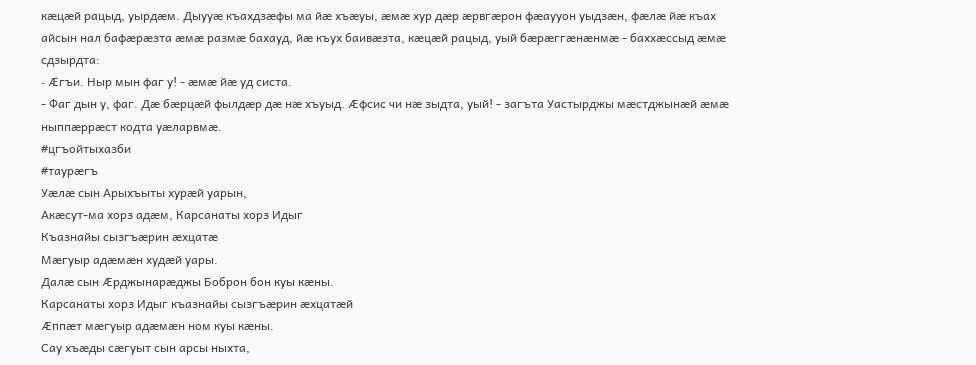кæцæй рацыд, уырдæм. Дыууæ къахдзæфы ма йæ хъæуы, æмæ хур дæр æрвгæрон фæаууон уыдзæн, фæлæ йæ къах айсын нал бафæрæзта æмæ размæ бахауд, йæ къух баивæзта, кæцæй рацыд, уый бæрæггæнæнмæ - баххæссыд æмæ сдзырдта:
- Æгъи. Ныр мын фаг у! - æмæ йæ уд систа.
- Фаг дын у, фаг. Дæ бæрцæй фылдæр дæ нæ хъуыд. Æфсис чи нæ зыдта, уый! - загъта Уастырджы мæстджынæй æмæ ныппæррæст кодта уæларвмæ.
#цгъойтыхазби
#таурӕгъ
Уæлæ сын Арыхъыты хурæй уарын,
Акæсут-ма хорз адæм, Карсанаты хорз Идыг
Къазнайы сызгъæрин æхцатæ
Мæгуыр адæмæн худæй уары.
Далæ сын Æрджынарæджы Боброн бон куы кæны.
Карсанаты хорз Идыг къазнайы сызгъæрин æхцатæй
Æппæт мæгуыр адæмæн ном куы кæны.
Сау хъæды сæгуыт сын арсы ныхта,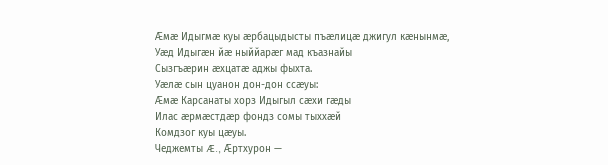Æмæ Идыгмæ куы æрбацыдысты пъæлицæ джигул кæнынмæ,
Уæд Идыгæн йæ ныййарæг мад къазнайы
Сызгъæрин æхцатæ аджы фыхта.
Уæлæ сын цуанон дон-дон ссæуы:
Æмæ Карсанаты хорз Идыгыл сæхи гæды
Илас æрмæстдæр фондз сомы тыххæй
Комдзог куы цæуы.
Чеджемты Æ., Æртхурон —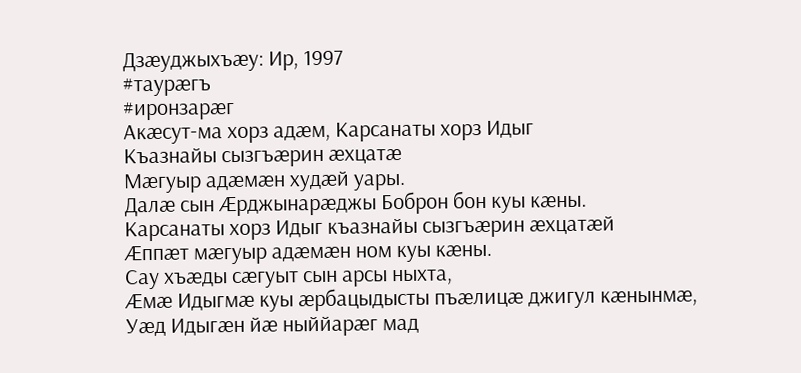Дзæуджыхъæу: Ир, 1997
#таурӕгъ
#иронзарӕг
Акæсут-ма хорз адæм, Карсанаты хорз Идыг
Къазнайы сызгъæрин æхцатæ
Мæгуыр адæмæн худæй уары.
Далæ сын Æрджынарæджы Боброн бон куы кæны.
Карсанаты хорз Идыг къазнайы сызгъæрин æхцатæй
Æппæт мæгуыр адæмæн ном куы кæны.
Сау хъæды сæгуыт сын арсы ныхта,
Æмæ Идыгмæ куы æрбацыдысты пъæлицæ джигул кæнынмæ,
Уæд Идыгæн йæ ныййарæг мад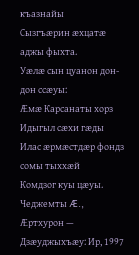къазнайы
Сызгъæрин æхцатæ аджы фыхта.
Уæлæ сын цуанон дон-дон ссæуы:
Æмæ Карсанаты хорз Идыгыл сæхи гæды
Илас æрмæстдæр фондз сомы тыххæй
Комдзог куы цæуы.
Чеджемты Æ., Æртхурон — Дзæуджыхъæу: Ир, 1997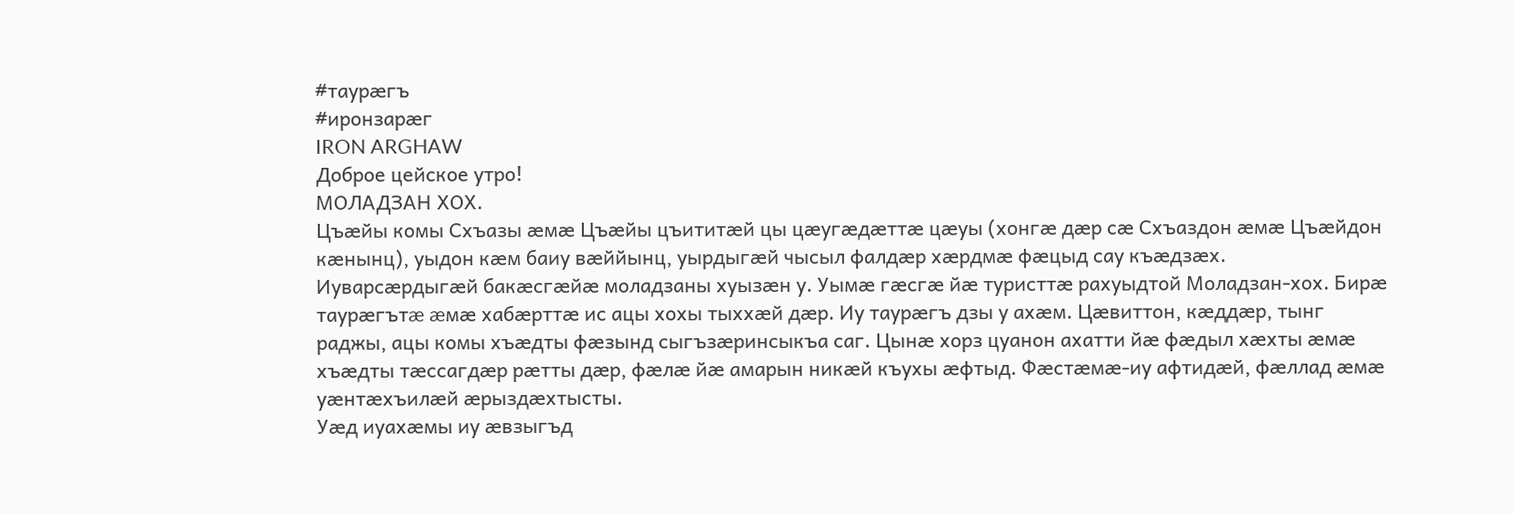#таурӕгъ
#иронзарӕг
IRON ARGHAW
Доброе цейское утро!
МОЛАДЗАН ХОХ.
Цъæйы комы Схъазы æмæ Цъæйы цъититæй цы цæугæдæттæ цæуы (хонгæ дæр сæ Схъаздон æмæ Цъæйдон кæнынц), уыдон кæм баиу вæййынц, уырдыгæй чысыл фалдæр хæрдмæ фæцыд сау къæдзæх. Иуварсæрдыгæй бакæсгæйæ моладзаны хуызæн у. Уымæ гæсгæ йæ туристтæ рахуыдтой Моладзан-хох. Бирæ таурæгътæ æмæ хабæрттæ ис ацы хохы тыххæй дæр. Иу таурæгъ дзы у ахæм. Цæвиттон, кæддæр, тынг раджы, ацы комы хъæдты фæзынд сыгъзæринсыкъа саг. Цынæ хорз цуанон ахатти йæ фæдыл хæхты æмæ хъæдты тæссагдæр рæтты дæр, фæлæ йæ амарын никæй къухы æфтыд. Фæстæмæ-иу афтидæй, фæллад æмæ уæнтæхъилæй æрыздæхтысты.
Уæд иуахæмы иу æвзыгъд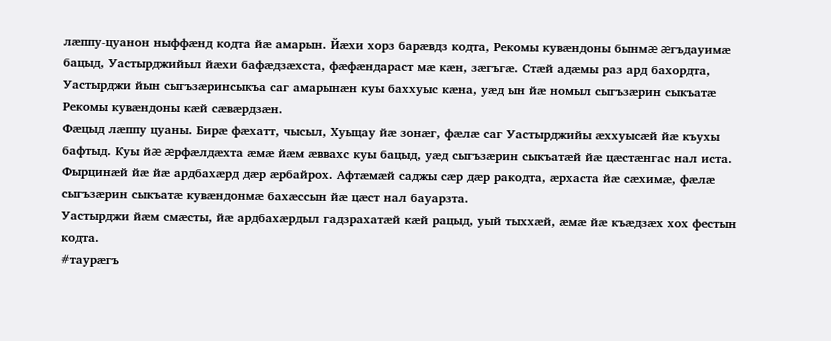лæппу-цуанон ныффæнд кодта йæ амарын. Йæхи хорз барæвдз кодта, Рекомы кувæндоны бынмæ æгъдауимæ бацыд, Уастырджийыл йæхи бафæдзæхста, фæфæндараст мæ кæн, зæгъгæ. Стæй адæмы раз ард бахордта, Уастырджи йын сыгъзæринсыкъа саг амарынæн куы баххуыс кæна, уæд ын йæ номыл сыгъзæрин сыкъатæ Рекомы кувæндоны кæй сæвæрдзæн.
Фæцыд лæппу цуаны. Бирæ фæхатт, чысыл, Хуыцау йæ зонæг, фæлæ саг Уастырджийы æххуысæй йæ къухы бафтыд. Куы йæ æрфæлдæхта æмæ йæм æввахс куы бацыд, уæд сыгъзæрин сыкъатæй йæ цæстæнгас нал иста. Фырцинæй йæ йæ ардбахæрд дæр æрбайрох. Афтæмæй саджы сæр дæр ракодта, æрхаста йæ сæхимæ, фæлæ сыгъзæрин сыкъатæ кувæндонмæ бахæссын йæ цæст нал бауарзта.
Уастырджи йæм смæсты, йæ ардбахæрдыл гадзрахатæй кæй рацыд, уый тыххæй, æмæ йæ къæдзæх хох фестын кодта.
#таурӕгъ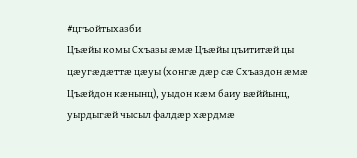#цгъойтыхазби
Цъæйы комы Схъазы æмæ Цъæйы цъититæй цы цæугæдæттæ цæуы (хонгæ дæр сæ Схъаздон æмæ Цъæйдон кæнынц), уыдон кæм баиу вæййынц, уырдыгæй чысыл фалдæр хæрдмæ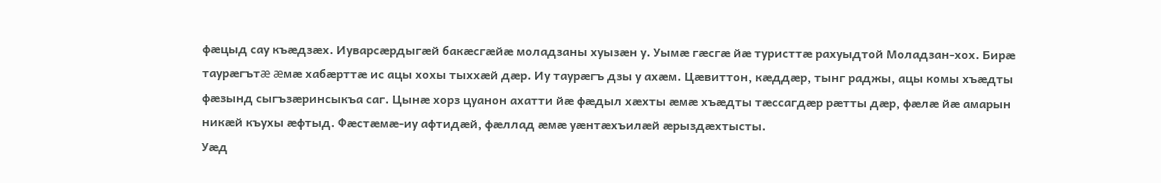фæцыд сау къæдзæх. Иуварсæрдыгæй бакæсгæйæ моладзаны хуызæн у. Уымæ гæсгæ йæ туристтæ рахуыдтой Моладзан-хох. Бирæ таурæгътæ æмæ хабæрттæ ис ацы хохы тыххæй дæр. Иу таурæгъ дзы у ахæм. Цæвиттон, кæддæр, тынг раджы, ацы комы хъæдты фæзынд сыгъзæринсыкъа саг. Цынæ хорз цуанон ахатти йæ фæдыл хæхты æмæ хъæдты тæссагдæр рæтты дæр, фæлæ йæ амарын никæй къухы æфтыд. Фæстæмæ-иу афтидæй, фæллад æмæ уæнтæхъилæй æрыздæхтысты.
Уæд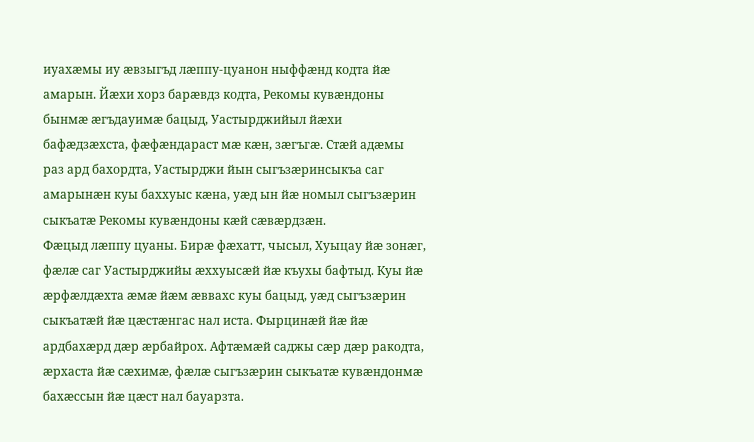иуахæмы иу æвзыгъд лæппу-цуанон ныффæнд кодта йæ амарын. Йæхи хорз барæвдз кодта, Рекомы кувæндоны бынмæ æгъдауимæ бацыд, Уастырджийыл йæхи бафæдзæхста, фæфæндараст мæ кæн, зæгъгæ. Стæй адæмы раз ард бахордта, Уастырджи йын сыгъзæринсыкъа саг амарынæн куы баххуыс кæна, уæд ын йæ номыл сыгъзæрин сыкъатæ Рекомы кувæндоны кæй сæвæрдзæн.
Фæцыд лæппу цуаны. Бирæ фæхатт, чысыл, Хуыцау йæ зонæг, фæлæ саг Уастырджийы æххуысæй йæ къухы бафтыд. Куы йæ æрфæлдæхта æмæ йæм æввахс куы бацыд, уæд сыгъзæрин сыкъатæй йæ цæстæнгас нал иста. Фырцинæй йæ йæ ардбахæрд дæр æрбайрох. Афтæмæй саджы сæр дæр ракодта, æрхаста йæ сæхимæ, фæлæ сыгъзæрин сыкъатæ кувæндонмæ бахæссын йæ цæст нал бауарзта.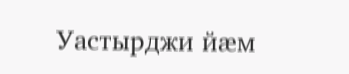Уастырджи йæм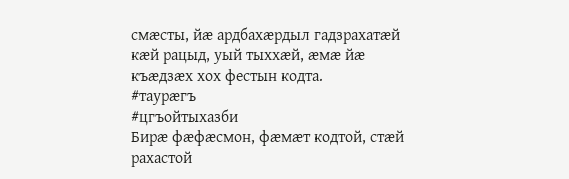смæсты, йæ ардбахæрдыл гадзрахатæй кæй рацыд, уый тыххæй, æмæ йæ къæдзæх хох фестын кодта.
#таурӕгъ
#цгъойтыхазби
Бирæ фæфæсмон, фæмæт кодтой, стæй рахастой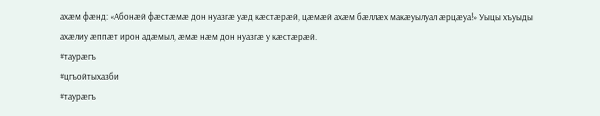ахæм фæнд: «Абонæй фæстæмæ дон нуазгæ уæд кæстæрæй, цæмæй ахæм бæллæх макæуылуал æрцæуа!» Уыцы хъуыды ахæлиу æппæт ирон адæмыл, æмæ нæм дон нуазгæ у кæстæрæй.
#таурӕгъ
#цгъойтыхазби
#таурӕгъ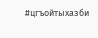#цгъойтыхазби